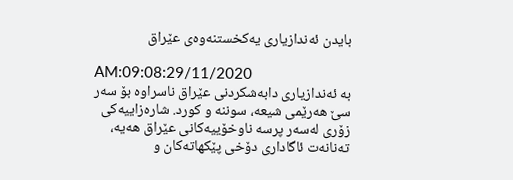بایدن ئه‌ندازیاری یه‌كخستنه‌وه‌ی عێراق

AM:09:08:29/11/2020
به‌ ئه‌ندازیاری دابه‌شكردنی عێراق ناسراوه‌ بۆ سه‌ر سێ هه‌رێمی شیعه‌، سوننه‌ و كورد. شاره‌زاییه‌كی زۆری له‌سه‌ر پرسه‌ ناوخۆییه‌كانی عێراق هه‌یه‌، ته‌نانه‌ت ئاگاداری دۆخی پێكهاته‌كان و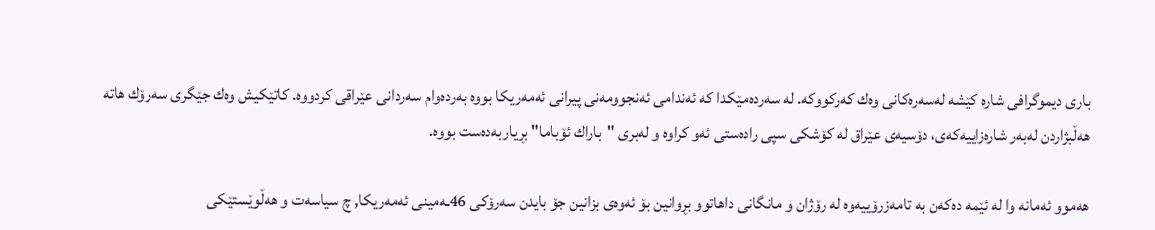باری دیموگرافی شاره‌ كێشه‌ له‌سه‌ره‌كانی وه‌ك كه‌ركووكه‌. له‌ سه‌رده‌مێكدا كه‌ ئه‌ندامی ئه‌نجوومه‌نی پیرانی ئه‌مه‌ریكا بووه‌ به‌رده‌وام سه‌ردانی عێراقی كردووه‌. كاتێكیش وه‌ك جێگری سه‌رۆك هاته‌ هه‌ڵبژاردن له‌به‌ر شاره‌زاییه‌كه‌ی، دۆسیه‌ی عێراق له‌ كۆشكی سپی راده‌ستی ئه‌و كراوه‌ و له‌بری "باراك ئۆباما" بڕیاربه‌ده‌ست بووه‌.

هه‌موو ئه‌مانه‌ وا له‌ ئێمه‌ ده‌كه‌ن به‌ تامه‌زرۆییه‌وه‌ له‌ رۆژان و مانگانی داهاتوو بڕوانین بۆ ئه‌وه‌ی بزانین جۆ بایدن سه‌رۆكی 46ـه‌مینی ئه‌مه‌ریكا, چ سیاسه‌ت و هه‌ڵوێستێكی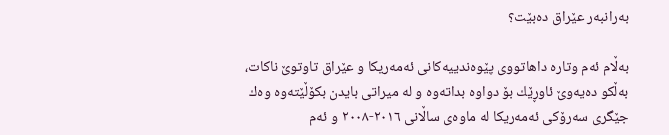به‌رانبه‌ر عێراق ده‌بێت؟

به‌ڵام ئه‌م وتاره‌ داهاتووی پێوه‌ندییه‌كانی ئه‌مه‌ریكا و عێراق تاوتوێ ناكات، به‌ڵكو ده‌یه‌وێ ئاوڕێك بۆ دواوه‌ بداته‌وه‌ و له‌ میراتی بایدن بكۆڵێته‌وه‌ وه‌ك جێگری سه‌رۆكی ئه‌مه‌ریكا له‌ ماوه‌ی ساڵانی ٢٠١٦-٢٠٠٨ و ئه‌م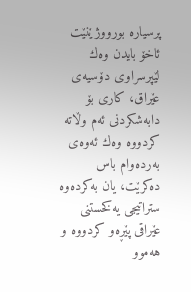پرسیاره‌ بورووژێنێت ئاخۆ بایدن وه‌ك لێپرسراوی دۆسیه‌ی عێراق، كاری بۆ دابه‌شكردنی ئه‌م وڵاته‌ كردووه‌ وه‌ك ئه‌وه‌ی به‌رده‌وام باس ده‌كرێت، یان به‌كرده‌وه‌ ستراتیجی یه‌كخستنی عێراقی پێڕه‌و كردووه‌ و هه‌موو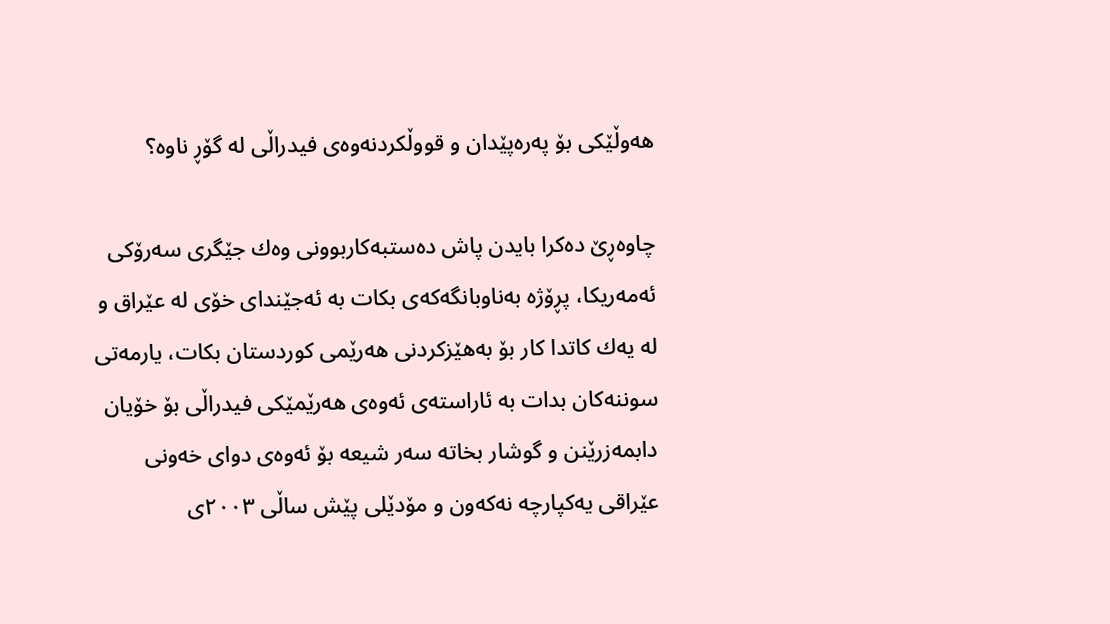هه‌وڵێكی بۆ په‌ره‌پێدان و قووڵكردنه‌وه‌ی فیدراڵی له‌ گۆڕ ناوه‌؟

چاوه‌ڕێ ده‌كرا بایدن پاش ده‌ستبه‌كاربوونی وه‌ك جێگری سه‌رۆكی ئه‌مه‌ریكا، پڕۆژه‌ به‌ناوبانگه‌كه‌ی بكات به‌ ئه‌جێندای خۆی له‌ عێراق و له‌ یه‌ك كاتدا كار بۆ به‌هێزكردنی هه‌رێمی كوردستان بكات، یارمه‌تی سوننه‌كان بدات به‌ ئاراسته‌ی ئه‌وه‌ی هه‌رێمێكی فیدراڵی بۆ خۆیان دابمه‌زرێنن و گوشار بخاته‌ سه‌ر شیعه‌ بۆ ئه‌وه‌ی دوای خه‌ونی عێراقی یه‌كپارچه‌ نه‌كه‌ون و مۆدێلی پێش ساڵی ٢٠٠٣ی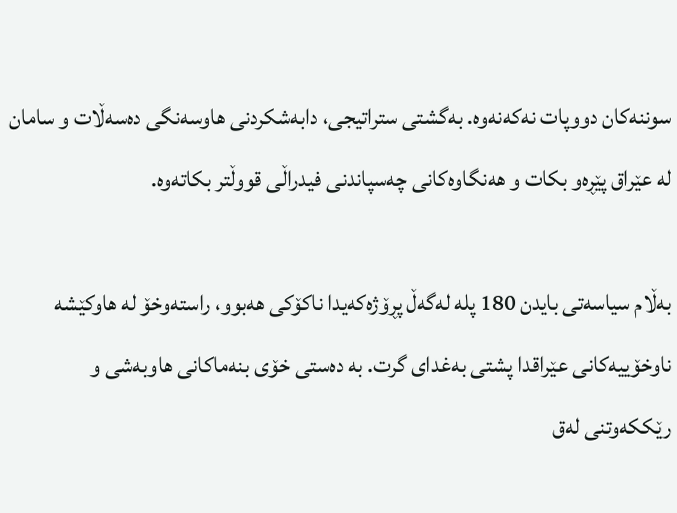سوننه‌كان دووپات نه‌كه‌نه‌وه‌. به‌گشتی ستراتیجی، دابه‌شكردنی هاوسه‌نگی ده‌سه‌ڵات و سامان له‌ عێراق پێڕه‌و بكات و هه‌نگاوه‌كانی چه‌سپاندنی فیدراڵی قووڵتر بكاته‌وه‌.

به‌ڵام سیاسه‌تی بایدن 180 پله‌ له‌گه‌ڵ پڕۆژه‌كه‌یدا ناكۆكی هه‌بوو، راسته‌وخۆ له‌ هاوكێشه‌ ناوخۆییه‌كانی عێراقدا پشتی به‌غدای گرت. به‌ ده‌ستی خۆی بنه‌ماكانی هاوبه‌شی و رێككه‌وتنی له‌ق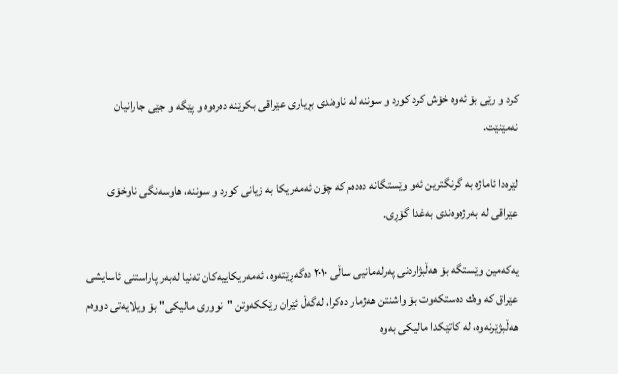كرد و رێی بۆ ئه‌وه‌ خۆش كرد كورد و سوننه‌ له‌ ناوه‌ندی بڕیاری عێراقی بكرێنه‌ ده‌ره‌وه‌ و پێگه‌ و جێی جارانیان نه‌مێنێت.

لێره‌دا ئاماژه‌ به‌ گرنگترین ئه‌و وێستگانه‌ ده‌ده‌م كه‌ چۆن ئه‌مه‌ریكا به‌ زیانی كورد و سوننه‌، هاوسه‌نگی ناوخۆی عێراقی له‌ به‌رژه‌وه‌ندی به‌غدا گۆڕی.

یه‌كه‌مین وێستگه‌ بۆ هه‌ڵبژاردنی په‌رله‌مانیی ساڵی ٢٠١٠ ده‌گه‌ڕێته‌وه‌، ئه‌مه‌ریكاییه‌كان ته‌نیا له‌به‌ر پاراستنی ئاسایشی عێراق كه‌ وه‌ك ده‌ستكه‌وت بۆ واشنتن هه‌ژمار ده‌كرا، له‌گه‌ڵ ئێران رێككه‌وتن "نووری مالیكی" بۆ ویلایه‌تی دووه‌م هه‌ڵبژێرنه‌وه‌، له‌ كاتێكدا مالیكی به‌وه‌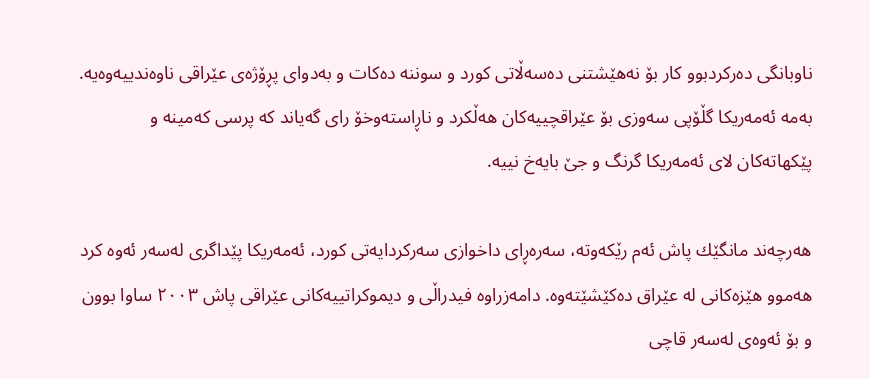ناوبانگی ده‌ركردبوو كار بۆ نه‌هێشتنی ده‌سه‌ڵاتی كورد و سوننه‌ ده‌كات و به‌دوای پڕۆژه‌ی عێراقی ناوه‌ندییه‌وه‌یه‌. به‌مه‌ ئه‌مه‌ریكا گڵۆپی سه‌وزی بۆ عێراقچییه‌كان هه‌ڵكرد و ناڕاسته‌وخۆ رای گه‌یاند كه‌ پرسی كه‌مینه‌ و پێكهاته‌كان لای ئه‌مه‌ریكا گرنگ و جێ بایه‌خ نییه‌.

هه‌رچه‌ند مانگێك پاش ئه‌م رێكه‌وته‌، سه‌ره‌ڕای داخوازی سه‌ركردایه‌تی كورد، ئه‌مه‌ریكا پێداگری له‌سه‌ر ئه‌وه‌ كرد هه‌موو هێزه‌كانی له‌ عێراق ده‌كێشێته‌وه‌. دامه‌زراوه‌ فیدراڵی و دیموكراتییه‌كانی عێراقی پاش ٢٠٠٣ ساوا بوون و بۆ ئه‌وه‌ی له‌سه‌ر قاچی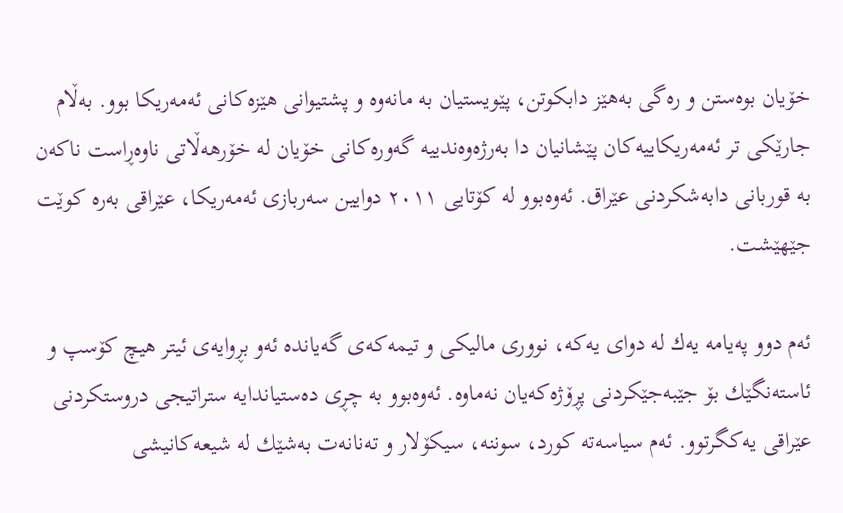خۆیان بوه‌ستن و ره‌گی به‌هێز دابكوتن، پێویستیان به‌ مانه‌وه‌ و پشتیوانی هێزه‌كانی ئه‌مه‌ریكا بوو. به‌ڵام جارێكی تر ئه‌مه‌ریكاییه‌كان پێشانیان دا به‌رژه‌وه‌ندییه‌ گه‌وره‌كانی خۆیان له‌ خۆرهه‌ڵاتی ناوه‌ڕاست ناكه‌ن به‌ قوربانی دابه‌شكردنی عێراق. ئه‌وه‌بوو له‌ كۆتایی ٢٠١١ دوایین سه‌ربازی ئه‌مه‌ریكا، عێراقی به‌ره‌ كوێت جێهێشت.

ئه‌م دوو په‌یامه‌ یه‌ك له‌ دوای یه‌كه‌، نووری مالیكی و تیمه‌كه‌ی گه‌یانده‌ ئه‌و بڕوایه‌ی ئیتر هیچ كۆسپ و ئاسته‌نگێك بۆ جێبه‌جێكردنی پڕۆژه‌كه‌یان نه‌ماوه‌. ئه‌وه‌بوو به‌ چڕی ده‌ستیاندایه‌ ستراتیجی دروستكردنی عێراقی یه‌كگرتوو. ئه‌م سیاسه‌ته‌ كورد، سوننه‌، سیكۆلار و ته‌نانه‌ت به‌شێك له‌ شیعه‌كانیشی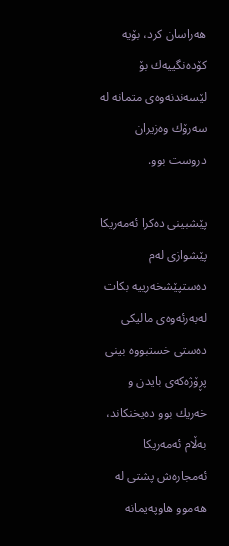هه‌راسان كرد، بۆیه‌ كۆده‌نگییه‌ك بۆ لێسه‌ندنه‌وه‌ی متمانه‌ له‌ سه‌رۆك وه‌زیران دروست بوو.

پێشبینی ده‌كرا ئه‌مه‌ریكا پێشوازی له‌م ده‌ستپێشخه‌رییه‌ بكات له‌به‌رئه‌وه‌ی مالیكی ده‌ستی خستبووه‌ بینی پڕۆژه‌كه‌ی بایدن و خه‌ریك بوو ده‌یخنكاند، به‌ڵام ئه‌مه‌ریكا ئه‌مجاره‌ش پشتی له‌ هه‌موو هاوپه‌یمانه‌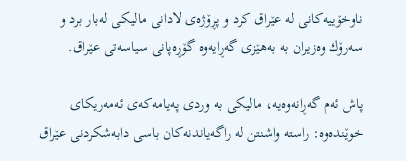ناوخۆییه‌كانی له‌ عێراق كرد و پڕۆژه‌ی لادانی مالیكی له‌بار برد و سه‌رۆك وه‌زیران به‌ به‌هێزی گه‌ڕایه‌وه‌ گۆڕه‌پانی سیاسه‌تی عێراق.

پاش ئه‌م گه‌ڕانه‌وه‌یه‌، مالیكی به‌ وردی په‌یامه‌كه‌ی ئه‌مه‌ریكای خوێنده‌وه‌: راسته‌ واشنتن له‌ راگه‌یاندنه‌كان باسی دابه‌شكردنی عێراق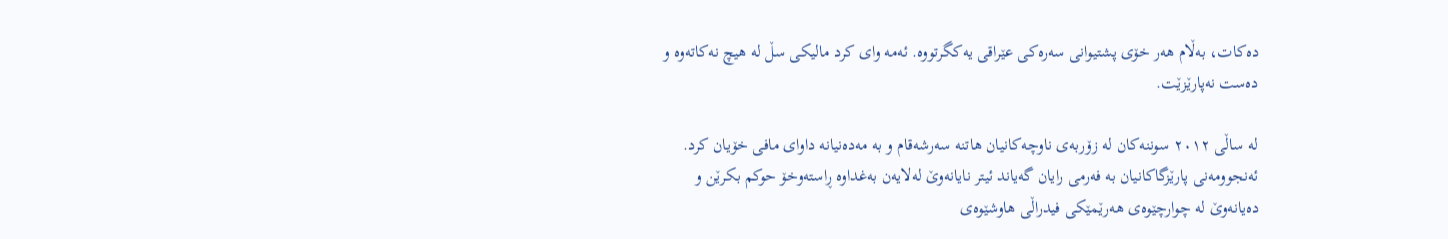ده‌كات، به‌ڵام هه‌ر خۆی پشتیوانی سه‌ره‌كی عێراقی یه‌كگرتووه‌. ئه‌مه‌ وای كرد مالیكی سڵ له‌ هیچ نه‌كاته‌وه‌ و ده‌ست نه‌پارێزێت.

له‌ ساڵی ٢٠١٢ سوننه‌كان له‌ زۆربه‌ی ناوچه‌كانیان هاتنه‌ سه‌رشه‌قام و به‌ مه‌ده‌نیانه‌ داوای مافی خۆیان كرد. ئه‌نجوومه‌نی پارێزگاكانیان به‌ فه‌رمی رایان گه‌یاند ئیتر نایانه‌وێ له‌لایه‌ن به‌غداوه‌ ڕاسته‌وخۆ حوكم بكرێن و ده‌یانه‌وێ له‌ چوارچێوه‌ی هه‌رێمێكی فیدراڵی هاوشێوه‌ی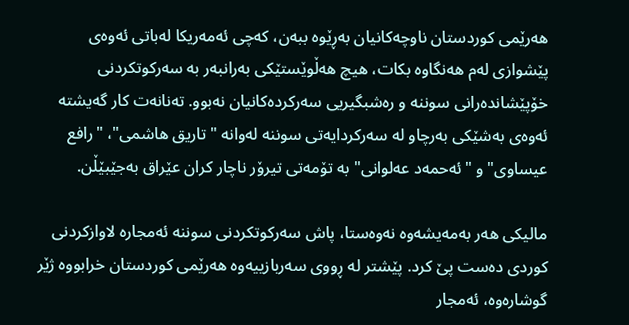هه‌رێمی كوردستان ناوچه‌كانیان به‌ڕێوه‌ ببه‌ن، كه‌چی ئه‌مه‌ریكا له‌باتی ئه‌وه‌ی پێشوازی له‌م هه‌نگاوه‌ بكات، هیچ هه‌ڵوێستێكی به‌رانبه‌ر به‌ سه‌ركوتكردنی خۆپێشانده‌رانی سوننه‌ و ره‌شبگیریی سه‌ركرده‌كانیان نه‌بوو. ته‌نانه‌ت كار گه‌یشته‌ ئه‌وه‌ی به‌شێكی به‌رچاو له‌ سه‌ركردایه‌تی سوننه‌ له‌وانه‌ "تاریق هاشمی"، "رافع عیساوی" و "ئه‌حمه‌د عه‌لوانی" به‌ تۆمه‌تی تیرۆر ناچار كران عێراق به‌جێبێڵن.

مالیكی هه‌ر به‌مه‌یشه‌وه‌ نه‌وه‌ستا، پاش سه‌ركوتكردنی سوننه‌ ئه‌مجاره‌ لاوازكردنی كوردی ده‌ست پێ كرد. پێشتر له‌ ڕووی سه‌ربازییه‌وه‌ هه‌رێمی كوردستان خرابووه‌ ژێر گوشاره‌وه‌، ئه‌مجار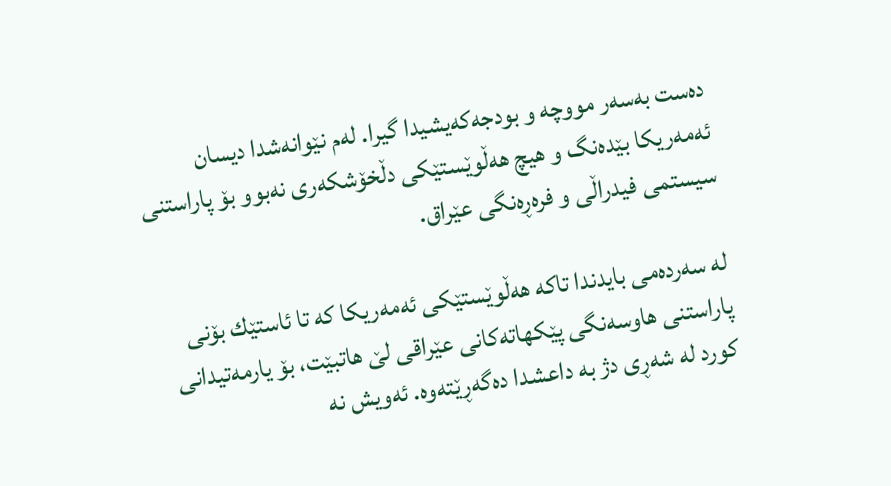ده‌ست به‌سه‌ر مووچه‌ و بودجه‌كه‌یشیدا گیرا. له‌م نێوانه‌شدا دیسان ئه‌مه‌ریكا بێده‌نگ و هیچ هه‌ڵوێستێكی دڵخۆشكه‌ری نه‌بوو بۆ پاراستنی سیستمی فیدراڵی و فره‌ڕه‌نگی عێراق.

له‌ سه‌رده‌می بایدندا تاكه‌ هه‌ڵوێستێكی ئه‌مه‌ریكا كه‌ تا ئاستێك بۆنی پاراستنی هاوسه‌نگی پێكهاته‌كانی عێراقی لێ هاتبێت، بۆ یارمه‌تیدانی كورد له‌ شه‌ڕی دژ به‌ داعشدا ده‌گه‌ڕێته‌وه‌. ئه‌ویش نه‌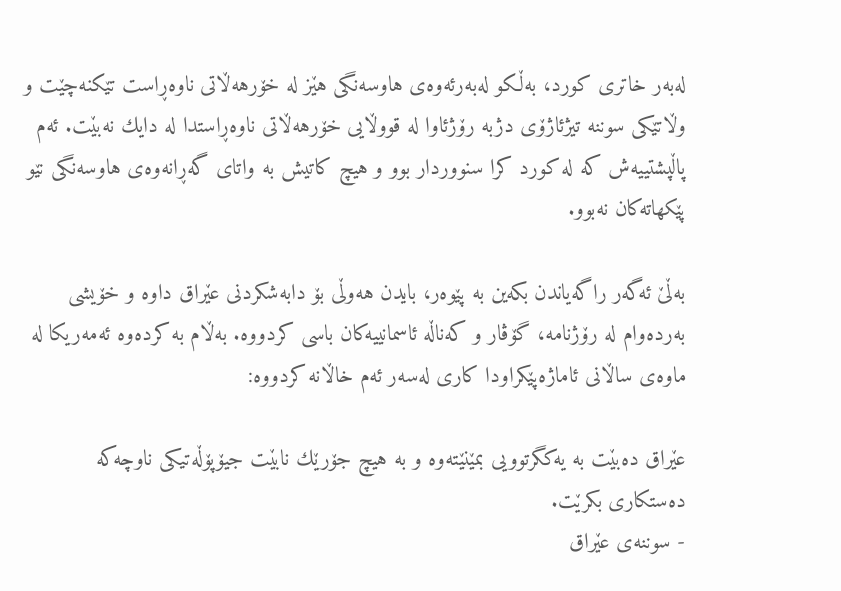له‌به‌ر خاتری كورد، به‌ڵكو له‌به‌رئه‌وه‌ی هاوسه‌نگی هێز له‌ خۆرهه‌ڵاتی ناوه‌ڕاست تێكنه‌چێت و وڵاتێكی سوننه‌ تیژئاژۆی دژبه‌ رۆژئاوا له‌ قووڵایی خۆرهه‌ڵاتی ناوه‌ڕاستدا له‌ دایك نه‌بێت. ئه‌م پاڵپشتییه‌ش كه‌ له‌ كورد كرا سنووردار بوو و هیچ كاتیش به‌ واتای گه‌ڕانه‌وه‌ی هاوسه‌نگی نێو پێكهاته‌كان نه‌بوو.

به‌ڵێ ئه‌گه‌ر راگه‌یاندن بكه‌ین به‌ پێوه‌ر، بایدن هه‌وڵی بۆ دابه‌شكردنی عێراق داوه‌ و خۆیشی به‌رده‌وام له‌ رۆژنامه‌، گۆڤار و كه‌ناڵه‌ ئاسمانییه‌كان باسی كردووه‌. به‌ڵام به‌ كرده‌وه‌ ئه‌مه‌ریكا له‌ ماوه‌ی ساڵانی ئاماژه‌پێكراودا كاری له‌سه‌ر ئه‌م خاڵانه‌ كردووه‌:

عێراق ده‌بێت به‌ یه‌كگرتوویی بمێنێته‌وه‌ و به‌ هیچ جۆرێك نابێت جیۆپۆڵه‌تیكی ناوچه‌كه‌ ده‌ستكاری بكرێت.
- سوننه‌ی عێراق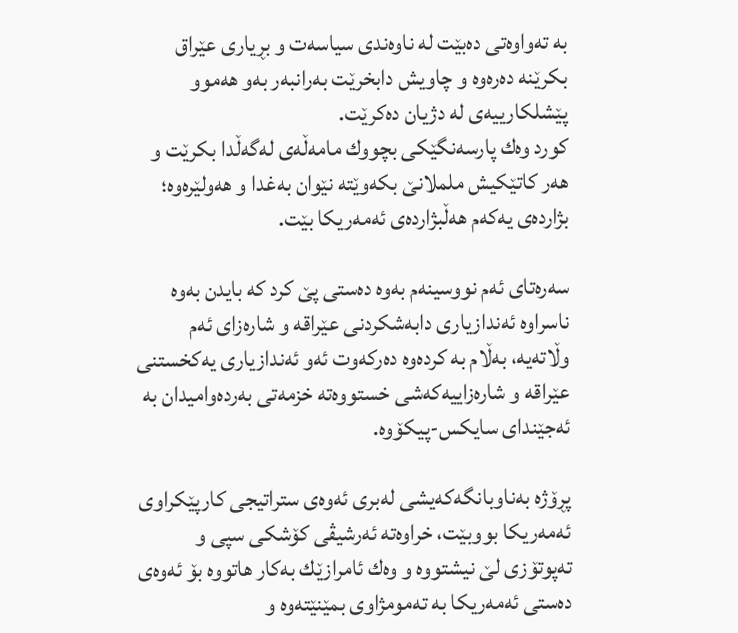به‌ ته‌واوه‌تی ده‌بێت له‌ ناوه‌ندی سیاسه‌ت و بڕیاری عێراق بكرێنه‌ ده‌ره‌وه‌ و چاویش دابخرێت به‌رانبه‌ر به‌و هه‌موو پێشلكارییه‌ی له‌ دژیان ده‌كرێت.
كورد وه‌ك پارسه‌نگێكی بچووك مامه‌ڵه‌ی له‌گه‌ڵدا بكرێت و هه‌ر كاتێكیش ململانێ بكه‌وێته‌ نێوان به‌غدا و هه‌ولێره‌وه‌؛ بژارده‌ی یه‌كه‌م هه‌ڵبژارده‌ی ئه‌مه‌ریكا بێت.

سه‌ره‌تای ئه‌م نووسینه‌م به‌وه‌ ده‌ستی پێ كرد كه‌ بایدن به‌وه‌ ناسراوه‌ ئه‌ندازیاری دابه‌شكردنی عێراقه‌ و شاره‌زای ئه‌م وڵاته‌یه‌، به‌ڵام به‌ كرده‌وه‌ ده‌ركه‌وت ئه‌و ئه‌ندازیاری یه‌كخستنی عێراقه‌ و شاره‌زاییه‌كه‌شی خستووه‌ته‌ خزمه‌تی به‌رده‌وامیدان به‌ ئه‌جێندای سایكس-پیكۆوه‌.

پڕۆژه‌ به‌ناوبانگه‌كه‌یشی له‌بری ئه‌وه‌ی ستراتیجی كارپێكراوی ئه‌مه‌ریكا بووبێت، خراوه‌ته‌ ئه‌رشیڤی كۆشكی سپی و ته‌پوتۆزی لێ نیشتووه‌ و وه‌ك ئامرازێك به‌كار هاتووه‌ بۆ ئه‌وه‌ی ده‌ستی ئه‌مه‌ریكا به‌ ته‌مومژاوی بمێنێته‌وه‌ و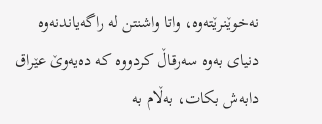نه‌خوێنرێته‌وه‌، واتا واشنتن له‌ راگه‌یاندنه‌وه‌ دنیای به‌وه‌ سه‌رقاڵ كردووه‌ كه‌ ده‌یه‌وێ عێراق دابه‌ش بكات، به‌ڵام به‌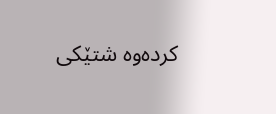كرده‌وه‌ شتێكی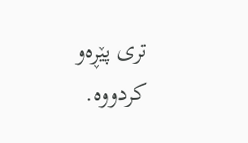تری پێڕه‌و كردووه‌.